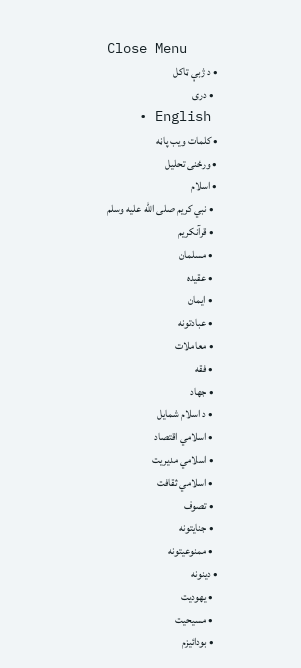Close Menu
  • د ژبې ټاکل
    • دری
    • English
  • کلمات ويب پاڼه
  • ورځنی تحلیل
  • اسلام
    • نبي کریم صلى الله عليه وسلم
    • قرآنکریم
    • مسلمان
    • عقیده
    • ایمان
    • عبادتونه
    • معاملات
    • فقه
    • جهاد
    • د اسلام شمایل
    • اسلامي اقتصاد
    • اسلامي مدیریت
    • اسلامي ثقافت
    • تصوف
    • جنایتونه
    • ممنوعیتونه
  • دینونه
    • یهودیت
    • مسیحیت
    • بودائیزم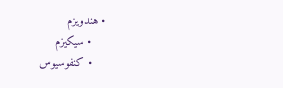• هندویزم
    • سیکیزم
    • کنفوسیوس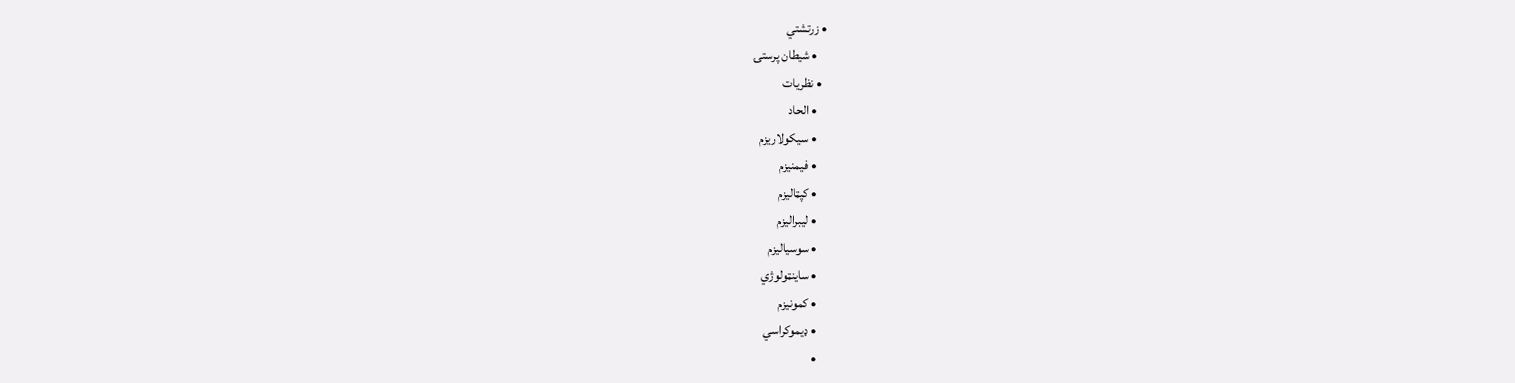• زرتشتي
    • شیطان پرستۍ
  • نظریات
    • الحاد
    • سیکولاریزم
    • فیمنیزم
    • کپټالیزم
    • لیبرالیزم
    • سوسیالیزم
    • ساینټولوژي
    • کمونیزم
    • ډیموکراسي
    •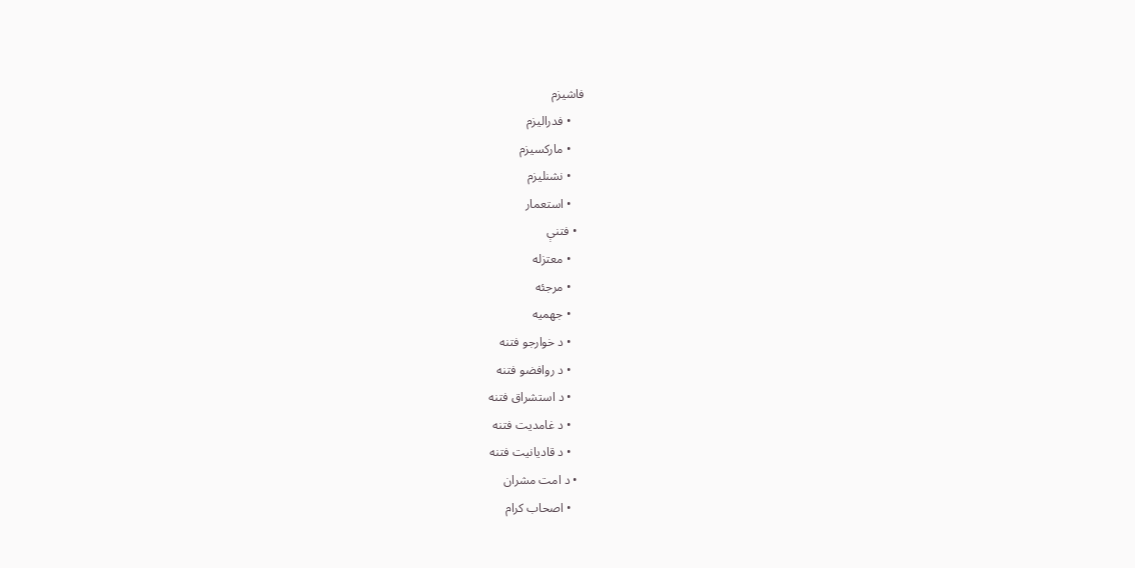فاشیزم
    • فدرالیزم
    • مارکسیزم
    • نشنلیزم
    • استعمار
  • فتنې
    • معتزله
    • مرجئه
    • جهمیه
    • د خوارجو فتنه
    • د روافضو فتنه
    • د استشراق فتنه
    • د غامدیت فتنه
    • د قادیانیت فتنه
  • د امت مشران
    • اصحاب کرام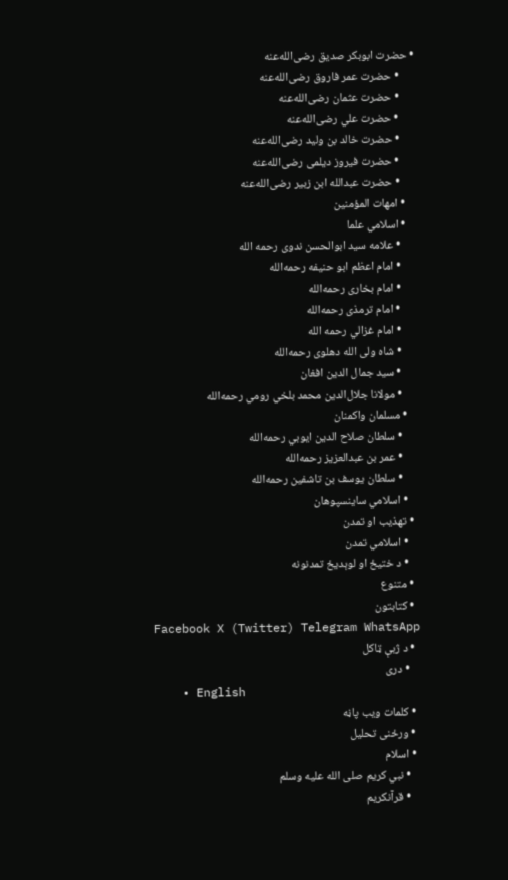• حضرت ابوبکر صدیق رضی‌الله‌عنه
      • حضرت عمر فاروق رضی‌الله‌عنه
      • حضرت عثمان رضی‌الله‌عنه
      • حضرت علي رضی‌الله‌عنه
      • حضرت خالد بن ولید رضی‌الله‌عنه
      • حضرت فیروز دیلمی رضی‌الله‌عنه
      • حضرت عبدالله ابن زبیر رضی‌الله‌عنه
    • امهات المؤمنین
    • اسلامي علما
      • علامه سید ابوالحسن ندوی رحمه الله
      • امام اعظم ابو حنیفه رحمه‌الله
      • امام بخاری رحمه‌الله
      • امام ترمذی رحمه‌الله
      • امام غزالي رحمه الله
      • شاه ولی الله دهلوی رحمه‌الله
      • سید جمال الدین افغان
      • مولانا جلال‌الدین محمد بلخي رومي رحمه‌الله
    • مسلمان واکمنان
      • سلطان صلاح الدین ایوبي رحمه‌الله
      • عمر بن عبدالعزیز رحمه‌الله
      • سلطان یوسف بن تاشفین رحمه‌الله
    • اسلامي ساینسپوهان
  • تهذیب او تمدن
    • اسلامي تمدن
    • د ختیځ او لوېدیځ تمدنونه
  • متنوع
  • کتابتون
Facebook X (Twitter) Telegram WhatsApp
  • د ژبې ټاکل
    • دری
    • English
  • کلمات ويب پاڼه
  • ورځنی تحلیل
  • اسلام
    • نبي کریم صلى الله عليه وسلم
    • قرآنکریم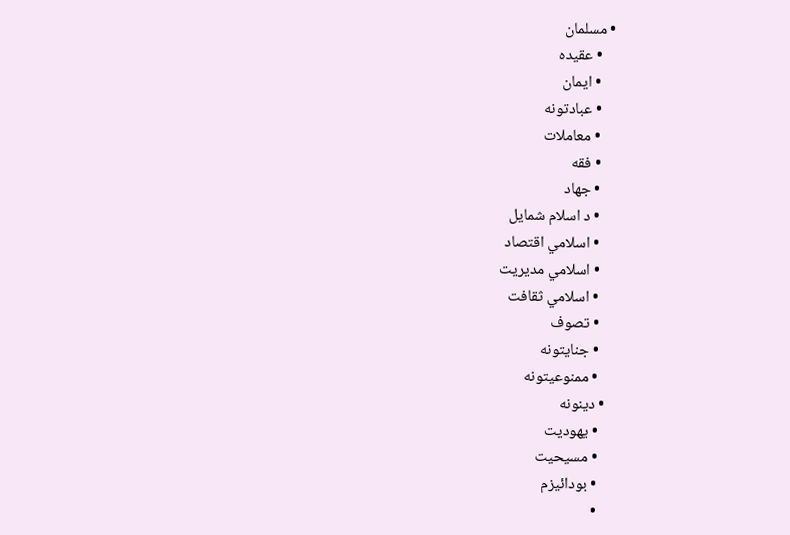• مسلمان
    • عقیده
    • ایمان
    • عبادتونه
    • معاملات
    • فقه
    • جهاد
    • د اسلام شمایل
    • اسلامي اقتصاد
    • اسلامي مدیریت
    • اسلامي ثقافت
    • تصوف
    • جنایتونه
    • ممنوعیتونه
  • دینونه
    • یهودیت
    • مسیحیت
    • بودائیزم
    •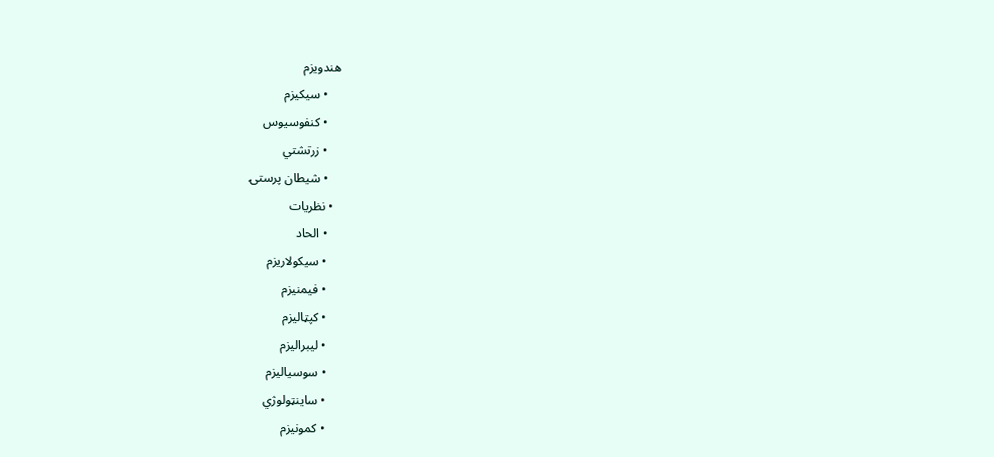هندویزم
    • سیکیزم
    • کنفوسیوس
    • زرتشتي
    • شیطان پرستۍ
  • نظریات
    • الحاد
    • سیکولاریزم
    • فیمنیزم
    • کپټالیزم
    • لیبرالیزم
    • سوسیالیزم
    • ساینټولوژي
    • کمونیزم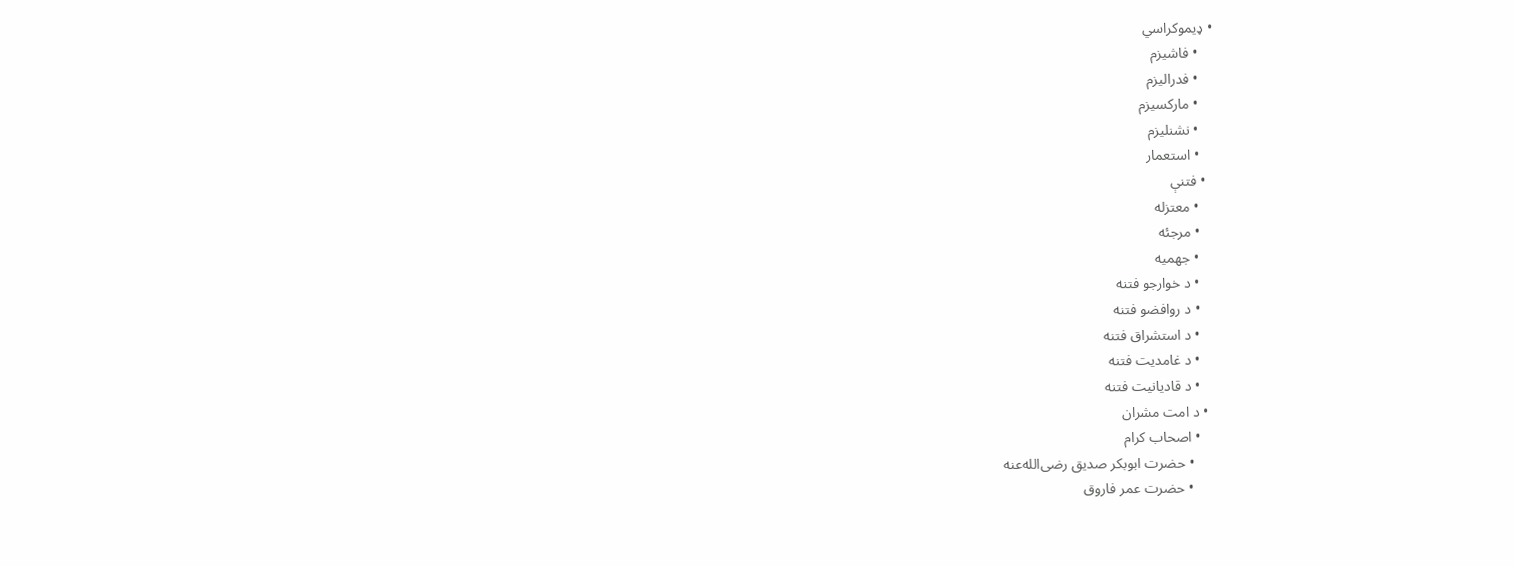• ډیموکراسي
    • فاشیزم
    • فدرالیزم
    • مارکسیزم
    • نشنلیزم
    • استعمار
  • فتنې
    • معتزله
    • مرجئه
    • جهمیه
    • د خوارجو فتنه
    • د روافضو فتنه
    • د استشراق فتنه
    • د غامدیت فتنه
    • د قادیانیت فتنه
  • د امت مشران
    • اصحاب کرام
      • حضرت ابوبکر صدیق رضی‌الله‌عنه
      • حضرت عمر فاروق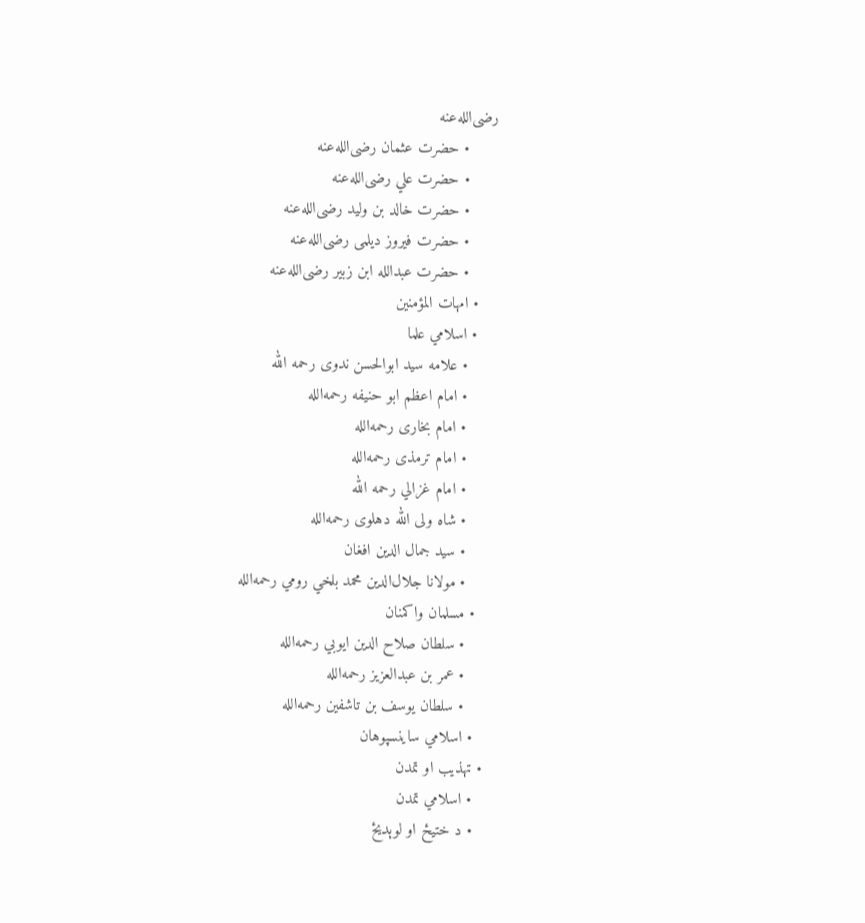رضی‌الله‌عنه
      • حضرت عثمان رضی‌الله‌عنه
      • حضرت علي رضی‌الله‌عنه
      • حضرت خالد بن ولید رضی‌الله‌عنه
      • حضرت فیروز دیلمی رضی‌الله‌عنه
      • حضرت عبدالله ابن زبیر رضی‌الله‌عنه
    • امهات المؤمنین
    • اسلامي علما
      • علامه سید ابوالحسن ندوی رحمه الله
      • امام اعظم ابو حنیفه رحمه‌الله
      • امام بخاری رحمه‌الله
      • امام ترمذی رحمه‌الله
      • امام غزالي رحمه الله
      • شاه ولی الله دهلوی رحمه‌الله
      • سید جمال الدین افغان
      • مولانا جلال‌الدین محمد بلخي رومي رحمه‌الله
    • مسلمان واکمنان
      • سلطان صلاح الدین ایوبي رحمه‌الله
      • عمر بن عبدالعزیز رحمه‌الله
      • سلطان یوسف بن تاشفین رحمه‌الله
    • اسلامي ساینسپوهان
  • تهذیب او تمدن
    • اسلامي تمدن
    • د ختیځ او لوېدیځ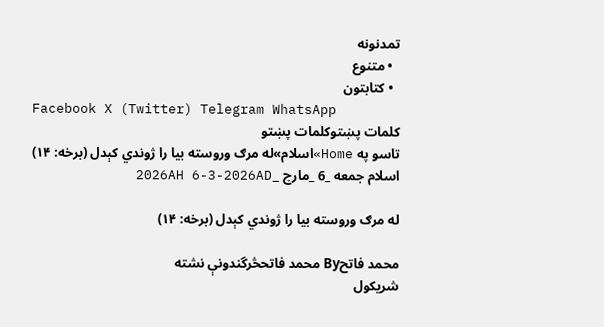تمدنونه
  • متنوع
  • کتابتون
Facebook X (Twitter) Telegram WhatsApp
کلمات پښتوکلمات پښتو
تاسو په Home»اسلام»له مرګ وروسته بیا را ژوندي کېدل (برخه: ۱۴)
اسلام جمعه _6 _مارچ _2026AH 6-3-2026AD

له مرګ وروسته بیا را ژوندي کېدل (برخه: ۱۴)

محمد فاتحBy محمد فاتحڅرگندونې نشته
شریکول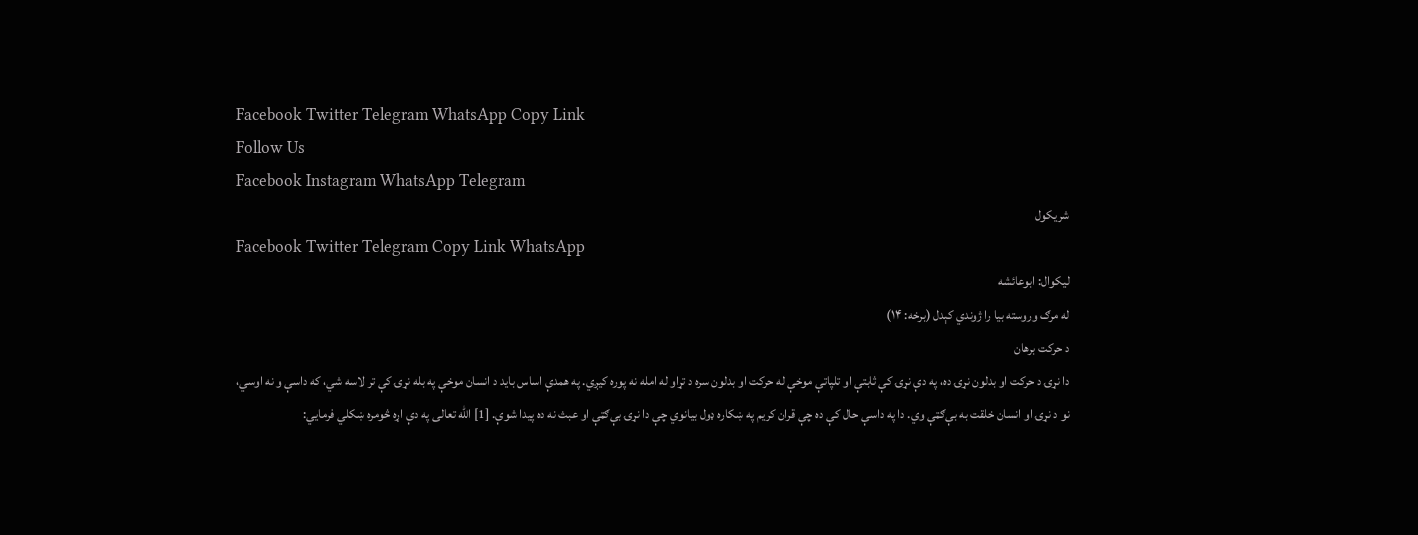Facebook Twitter Telegram WhatsApp Copy Link
Follow Us
Facebook Instagram WhatsApp Telegram
شریکول
Facebook Twitter Telegram Copy Link WhatsApp
لیکوال: ابوعائشه
له مرګ وروسته بیا را ژوندي کېدل (برخه: ۱۴)
د حرکت برهان
دا نړۍ د حرکت او بدلون نړۍ ده، په دې نړۍ کې ثابتې او تلپاتې موخې له حرکت او بدلون سره د تړاو له امله نه پوره کیږي. په همدې اساس باید د انسان موخې په بله نړۍ کې تر لاسه شي، که داسې و نه اوسي، نو د نړۍ او انسان خلقت به بې‌ګټې وي. دا په داسې حال کې ده چې قران کریم په ښکاره ‌‌ډول بیانوي چې دا نړۍ بې‌ګټې او عبث نه ده پیدا شوې. [1] الله تعالی په دې اړه څومره ښکلي فرمایي: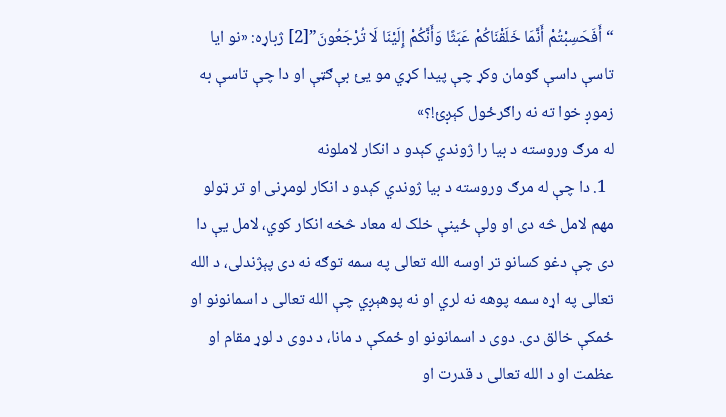“أَفَحَسِبْتُمْ أَنَّمَا خَلَقْنَاكُمْ عَبَثًا وَأَنَّكُمْ إِلَيْنَا لَا تُرْجَعُونَ”[2] ژباړه: «نو ایا تاسې داسې ګومان وکړ چې پیدا کړي مو یئ بې‌ګټې او دا چې تاسې به زموږ خوا ته نه راګرځول کېږئ!؟»
له مرګ وروسته د بیا را ژوندي کېدو د انکار لاملونه
  1. دا چې له مرګ وروسته د بیا ژوندي کېدو د انکار لومړنی او تر ټولو مهم لامل څه دی او ولې ځینې خلک له معاد څخه انکار کوي، لامل یې دا دی چې دغو کسانو تر اوسه الله تعالی په سمه توګه نه دی پېژندلی، د الله تعالی په اړه سمه پوهه نه لري او نه پوهېږي چې الله تعالی د اسمانونو او ځمکې خالق دی. دوی د اسمانونو او ځمکې د مانا، د دوی د لوړ مقام او عظمت او د الله تعالی د قدرت او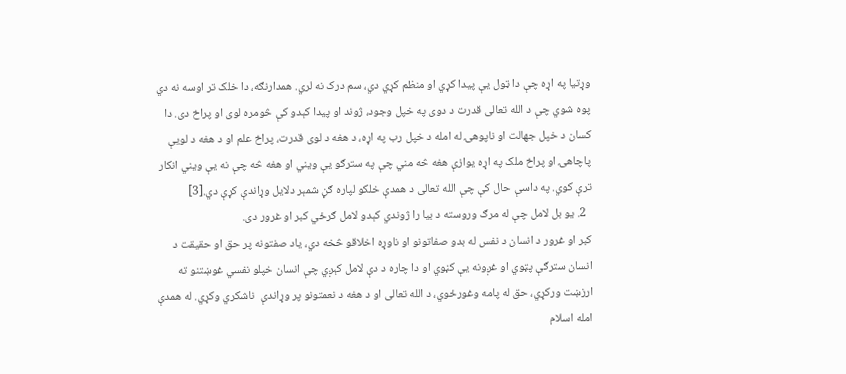وړتیا په اړه چې دا ټول یې پیدا کړي او منظم کړي دي، سم درک نه لري. همدارنګه، دا خلک تر اوسه نه دي پوه شوي چې د الله تعالی قدرت د دوی په خپل وجود، ژوند او پیدا کېدو کې څومره لوی او پراخ دی. دا کسان د خپل جهالت او ناپوهۍ له امله د خپل رب په اړه، د هغه د لوی قدرت، پراخ علم او د هغه د لویې پاچاهۍ او پراخ ملک په اړه یوازې هغه څه مني چې په سترګو یې ویني او هغه څه چې نه یې ویني انکار ترې کوي. په داسې حال کې چې الله تعالی د همدې خلکو لپاره ګڼ شمېر دلایل وړاندې کړې دي.[3]
  2. یو بل لامل چې له مرګ وروسته د بیا را ژوندي کېدو لامل ګرځي کبر او غرور دی.
کبر او غرور د انسان د نفس له بدو صفاتونو او ناوړه اخلاقو څخه دي، یاد صفتونه پر حق او حقیقت د انسان سترګې پټوي او غږونه یې کڼوي او دا چاره د دې لامل کېږي چې انسان خپلو نفسي غوښتنو ته ارزښت ورکړي، حق له پامه وغورځوي، د الله تعالی او د هغه د نعمتونو پر وړاندې  ناشکري وکړي. له همدې امله اسلام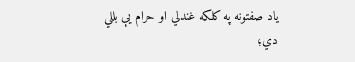یاد صفتونه په کلکه غندلي او حرام یې بللي دي؛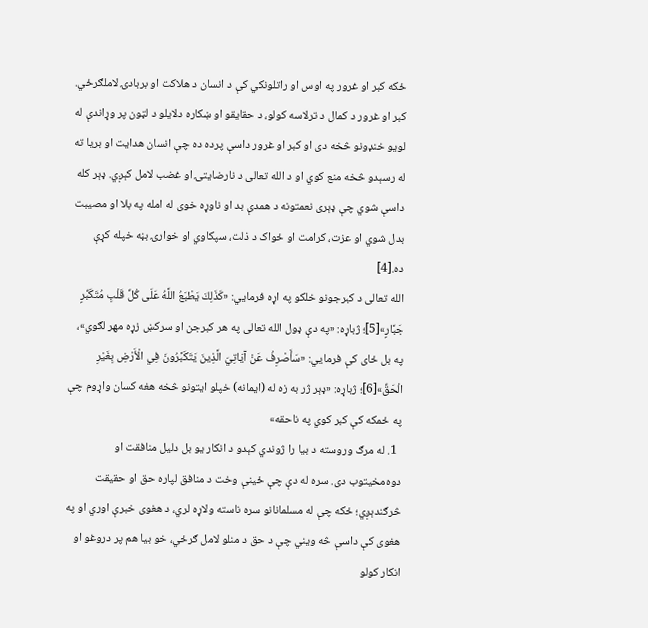ځکه کبر او غرور په اوس او راتلونکي کې د انسان د هلاکت او بربادۍ لاملګرځي. کبر او غرور د کمال د ترلاسه کولو، د حقایقو او ښکاره دلایلو د لټون پر وړاندې له لویو خنډونو څخه دی او کبر او غرور داسې پرده ده چې انسان هدایت او بریا ته له رسېدو څخه منع کوي او د الله تعالی د نارضایتۍ او غضب لامل کېږي. ډېر کله داسې شوي چې ډېری نعمتونه د همدې بد او ناوړه خوی له امله په بلا او مصیبت بدل شوي او عزت، کرامت او ځواک د ذلت، سپکاوي او خوارۍ بڼه خپله کړې ده.[4]
الله تعالی د کبرجونو خلکو په اړه فرمايي: «كَذَلِكَ يَطْبَعُ اللَّهُ عَلَى كُلِّ قَلْبِ مُتَكَبِّرٍ جَبَّارٍ»[5]؛ ژباړه: «په دې ډول الله تعالی په هر کبرجن او سرکښ زړه مهر لګوي»، په بل ځای کې فرمايي: «سَأَصْرِفُ عَنْ آيَاتِيَ الَّذِينَ يَتَكَبَّرُونَ فِي الْأَرْضِ بِغَيْرِ الْحَقِّ»[6]؛ ژباړه: «ډېر ژر به زه له (ایمانه) خپلو ایتونو څخه هغه کسان واړوم چې په ځمکه کې کبر کوي په ناحقه»
  1. له مرګ وروسته د بیا را ژوندي کېدو د انکار یو بل دلیل منافقت او دوه‌مخیتوب دی. سره له دې چې ځینې وخت د منافق لپاره حق او حقیقت څرګندېږي؛ ځکه چې له مسلمانانو سره ناسته ولاړه لري، د هغوی خبرې اوري او په هغوی کې داسې څه ویني چې د حق د منلو لامل ګرځي، خو بیا هم پر دروغو او انکار کولو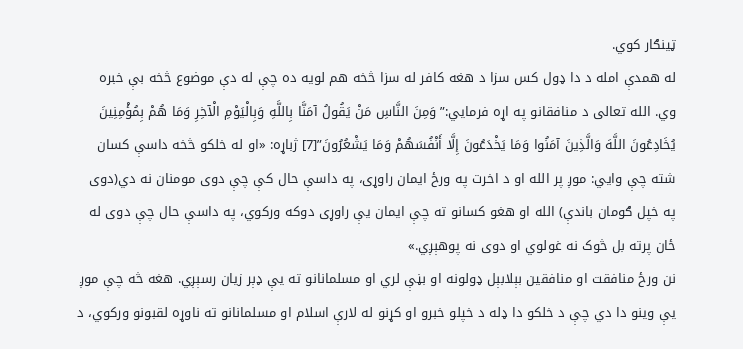ټینګار کوي.
له همدې امله د دا ډول کس سزا د هغه کافر له سزا څخه هم لویه ده چې له دې موضوع څخه بې خبره وي. الله تعالی د منافقانو په اړه فرمايي:”وَمِنَ النَّاسِ مَنْ يَقُولُ آمَنَّا بِاللَّهِ وَبِالْيَوْمِ الْآخِرِ وَمَا هُمْ بِمُؤْمِنِينَ يُخَادِعُونَ اللَّهَ وَالَّذِينَ آمَنُوا وَمَا يَخْدَعُونَ إِلَّا أَنْفُسَهُمْ وَمَا يَشْعُرُونَ”[7] ژباړه: «او له خلکو څخه داسې کسان شته چې وايي: موږ پر الله او د اخرت په ورځ ایمان راوړی، په داسې حال کې چې دوی مومنان نه دي(دوی په خپل ګومان باندې) الله او هغو کسانو ته چې ایمان یې راوړی دوکه ورکوي، په داسې حال چې دوی له ځان پرته بل څوک نه غولوي او دوی نه پوهېږي.»
نن ورځ منافقت او منافقین بېلابېل ډولونه او بڼې لري او مسلمانانو ته یې ډېر زیان رسېږي. هغه څه چې موږ یې وینو دا دي چې د خلکو دا ډله د خپلو خبرو او کړنو له لارې اسلام او مسلمانانو ته ناوړه لقبونو ورکوي، د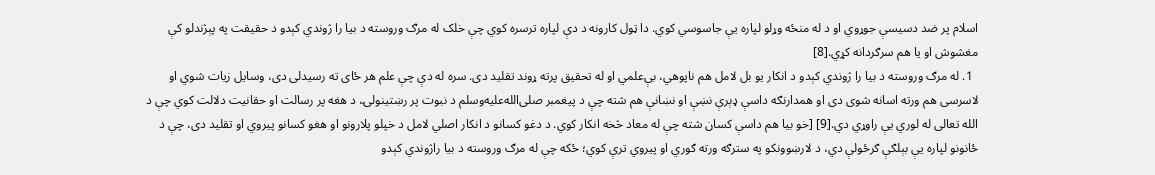اسلام پر ضد دسیسې جوړوي او د له منځه وړلو لپاره یې جاسوسي کوي. دا ټول کارونه د دې لپاره ترسره کوي چې خلک له مرګ وروسته د بیا را ژوندي کېدو د حقیقت په پېژندلو کې مغشوش او یا هم سرګردانه کړي.[8]
  1. له مرګ وروسته د بیا را ژوندي کېدو د انکار یو بل لامل هم ناپوهي، بې‌علمي او له تحقیق پرته ړوند تقلید دی. سره له دې چې علم هر ځای ته رسیدلی دی، وسایل زیات شوي او لاسرسی هم ورته اسانه شوی دی او همدارنګه داسې ډېرې نښې او نښانې هم شته چې د پیغمبر صلی‌الله‌علیه‌وسلم د نبوت پر رښتینولۍ، د هغه پر رسالت او حقانیت دلالت کوي چې د الله تعالی له لوري یې راوړي دي.[9] [خو بیا هم داسې کسان شته چې له معاد څخه انکار کوي. د دغو کسانو د انکار اصلي لامل د خپلو پلارونو او هغو کسانو پیروي او تقلید دی، چې د ځانونو لپاره یې بېلګې ګرځولې دي، د لارښوونکو په سترګه ورته ګوري او پیروي ترې کوي؛ ځکه چې له مرګ وروسته د بیا راژوندي کېدو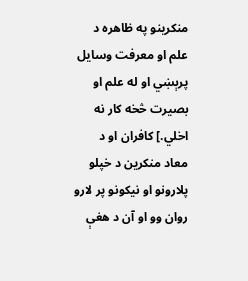منکرینو په ظاهره د علم او معرفت وسایل پرېښي او له علم او بصیرت څخه کار نه اخلي.] کافران او د معاد منکرین د خپلو پلارونو او نیکونو پر لارو روان وو او آن د هغې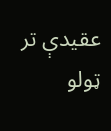عقیدې تر ټولو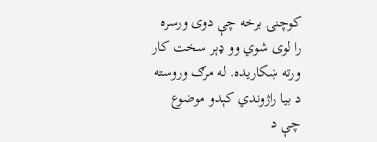کوچنۍ برخه چې دوی ورسره را لوی شوي وو ډېر سخت کار ورته ښکاریده. له مرګ وروسته د بیا راژوندي کېدو موضوع چې د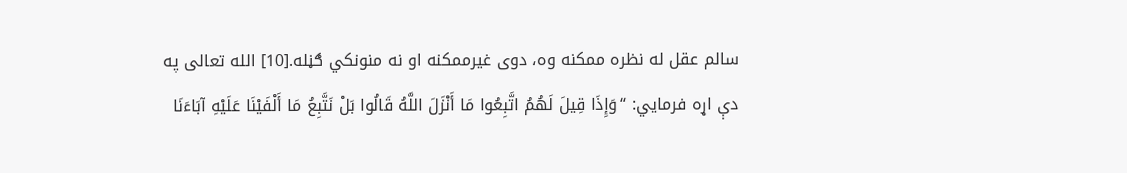سالم عقل له نظره ممکنه وه، دوی غیرممکنه او نه منونکي ګڼله.[10] الله تعالی په دې اړه فرمايي: “وَإِذَا قِيلَ لَهُمُ اتَّبِعُوا مَا أَنْزَلَ اللَّهُ قَالُوا بَلْ نَتَّبِعُ مَا أَلْفَيْنَا عَلَيْهِ آبَاءَنَا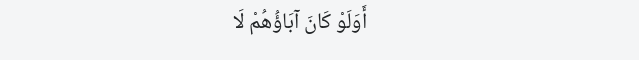أَوَلَوْ كَانَ آبَاؤُهُمْ لَا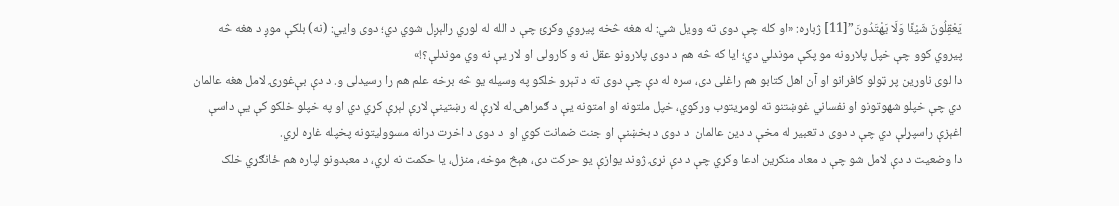يَعْقِلُونَ شَيْئًا وَلَا يَهْتَدُونَ”[11] ژباړه: «او کله چې دوی ته وویل شي: له هغه څخه پیروي وکړئ چې د الله له لوري رالېږل شوي دي؛ دوی وايي: (نه) بلکې موږ د هغه څه پیروي کوو چې خپل پلارونه مو پکې موندلي دي؛ ایا که څه هم د دوی پلارونو عقل نه و کارولی او لار یې نه وي موندلې؟!»
دا لوی ناورین پر ټولو کافرانو او آن اهل کتابو هم راغلی دی، سره له دې چې دوی ته د تېرو خلکو په وسیله یو څه برخه علم هم را رسیدلی و. د دې بې‌غورۍ لامل هغه عالمان دي چې خپلو شهوتونو او نفساني غوښتنو ته لومړیتوب ورکوي، خپل ملتونه او امتونه یې د ګمراهۍ له لارې له رښتینې لارې لېرې کړي دي او په خپلو خلکو کې یې داسې اغېزې راسپړلې دي چې د دوی د تعبیر له مخې د دین عالمان  د دوی د بخښنې او جنت ضمانت کوي او  د دوی د اخرت درانه مسوولیتونه پخپله غاړه لري.
دا وضعیت د دې لامل شو چې د معاد منکرین ادعا وکړي چې د دې نړۍ ژوند یوازې یو حرکت دی، هېڅ موخه، منزل، یا حکمت نه لري، د معبدونو لپاره هم ځانګړي خلک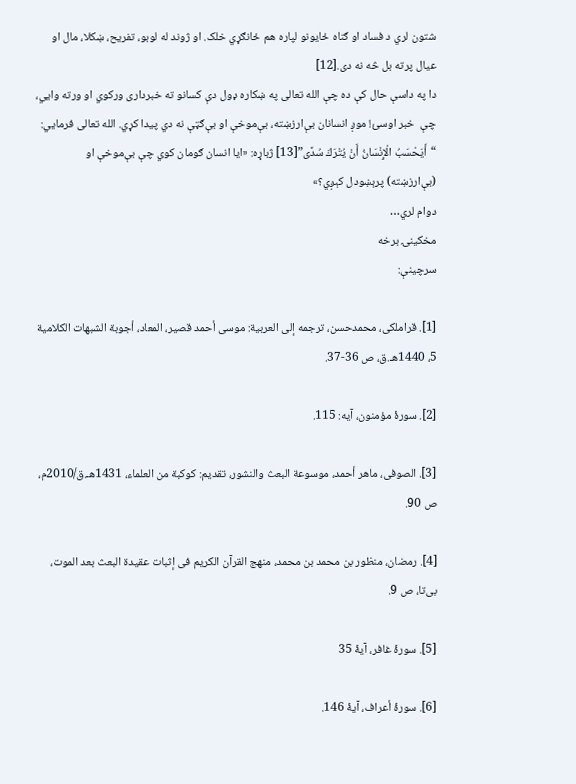شتون لري د فساد او ګناه ځایونو لپاره هم ځانګړي خلک. او ژوند له لوبو، تفریح، ښکلا، مال او عیال پرته بل څه نه دی.[12]
دا په داسې حال کې ده چې الله تعالی په ښکاره ډول دې کسانو ته خبرداری ورکوي او ورته وایي، چې  خبر اوسئ! موږ انسانان بې‌ارزښته، بې‌موخې او بې‌ګټې نه دي پیدا کړي. الله تعالی فرمايي: “أَيَحْسَبُ الْإِنْسَانُ أَنْ يُتْرَكَ سُدًى”[13] ژباړه: «ایا انسان ګومان کوي چې بې‌موخې او (بې‌ارزښته) پرېښودل کېږي؟»
دوام لري…
مخکینۍ برخه
سرچینې:

[1]. قراملکی، محمدحسن، ترجمه إلی العربیة: موسی أحمد قصیر، المعاد، أجوبة الشبهات الکلامیة 5، 1440هـ.ق، ص 36-37.

[2]. سورۀ مؤمنون، آیه: 115.

[3]. الصوفی، ماهر أحمد، موسوعة البعث والنشور، تقدیم: کوکبة من العلماء، 1431هـ.ق/2010م، ص 90.

[4]. رمضان، منظور بن محمد بن محمد، منهج القرآن الکریم فی إثبات عقیدة البعث بعد الموت، بی‌تا، ص 9.

[5]. سورۀ غافر، آیۀ 35

[6]. سورۀ أعراف، آیۀ 146.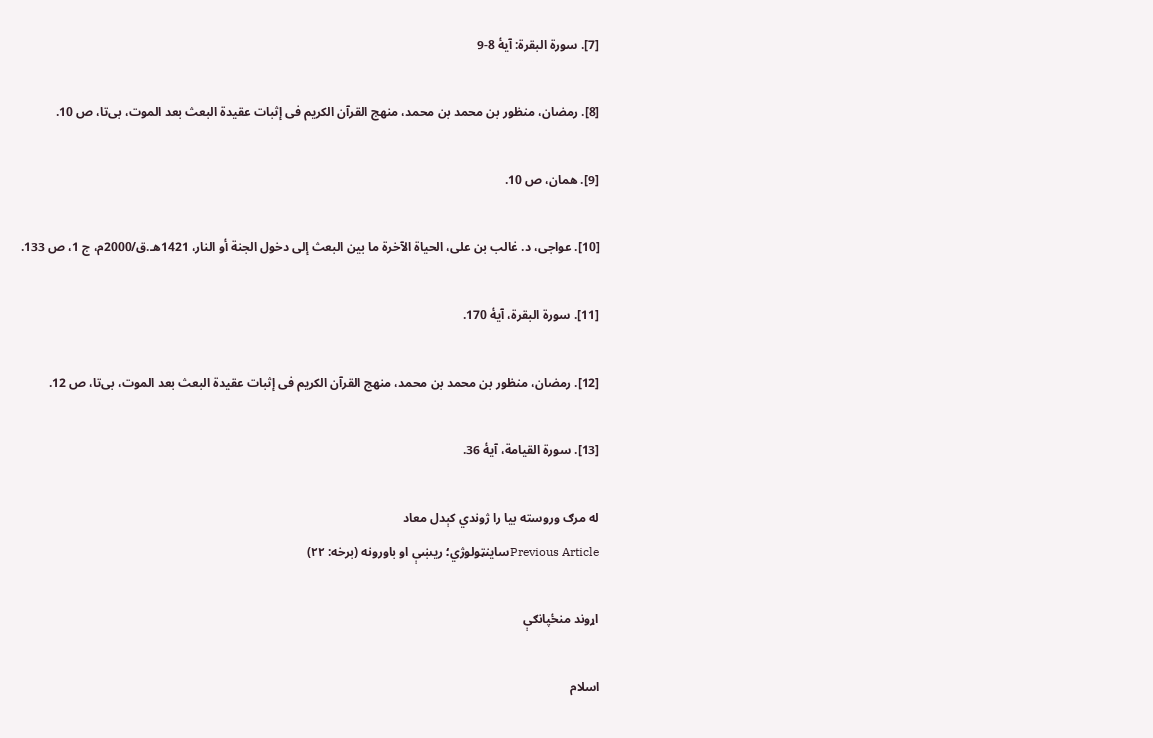[7]. سورة البقرة: آیۀ 8-9

[8]. رمضان، منظور بن محمد بن محمد، منهج القرآن الکریم فی إثبات عقیدة البعث بعد الموت، بی‌تا، ص 10.

[9]. همان، ص 10.

[10]. عواجی، د. غالب بن علی، الحیاة الآخرة ما بین البعث إلی دخول الجنة أو النار، 1421هـ.ق/2000م، ج 1، ص 133.

[11]. سورة البقرة، آیۀ 170.

[12]. رمضان، منظور بن محمد بن محمد، منهج القرآن الکریم فی إثبات عقیدة البعث بعد الموت، بی‌تا، ص 12.

[13]. سورة القیامة، آیۀ 36.

له مرګ وروسته بیا را ژوندي کېدل معاد
Previous Articleساینټولوژي؛ ریښې او باورونه (برخه: ۲۲)

اړوند منځپانګې

اسلام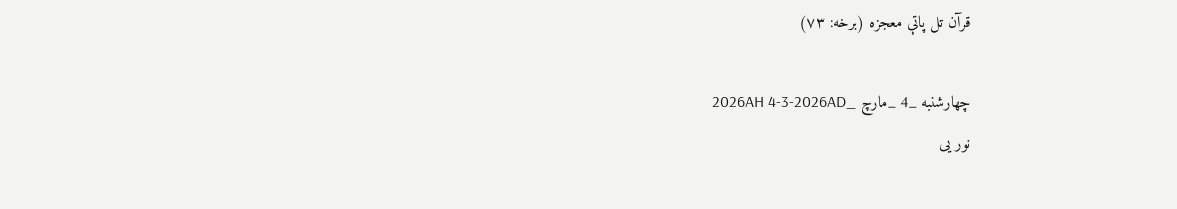قرآن تل ‌پاتې معجزه (برخه: ۷۳)

چهارشنبه _4 _مارچ _2026AH 4-3-2026AD
نور یی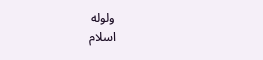ولوله
اسلام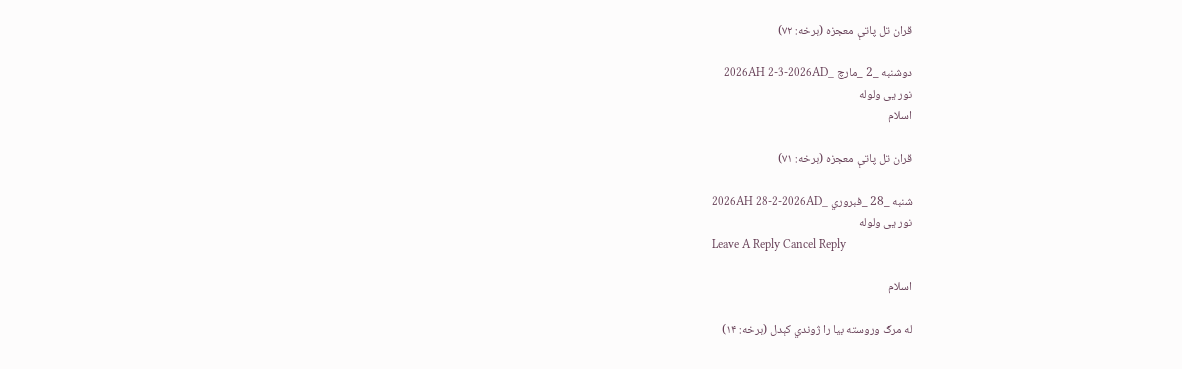قران تل ‌پاتې معجزه (برخه: ۷۲)

دوشنبه _2 _مارچ _2026AH 2-3-2026AD
نور یی ولوله
اسلام

قران تل ‌پاتې معجزه (برخه: ۷۱)

شنبه _28 _فبروري _2026AH 28-2-2026AD
نور یی ولوله
Leave A Reply Cancel Reply

اسلام

له مرګ وروسته بیا را ژوندي کېدل (برخه: ۱۴)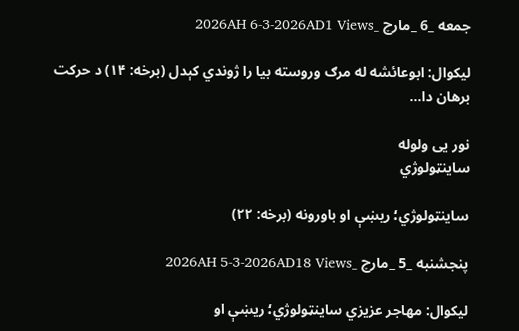جمعه _6 _مارچ _2026AH 6-3-2026AD1 Views

لیکوال: ابوعائشه له مرګ وروسته بیا را ژوندي کېدل (برخه: ۱۴) د حرکت برهان دا…

نور یی ولوله
ساینټولوژي

ساینټولوژي؛ ریښې او باورونه (برخه: ۲۲)

پنجشنبه _5 _مارچ _2026AH 5-3-2026AD18 Views

لیکوال: مهاجر عزیزي ساینټولوژي؛ ریښې او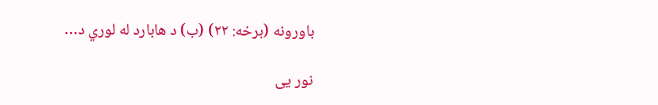باورونه (برخه: ۲۲) (ب) د هابارد له لوري د…

نور یی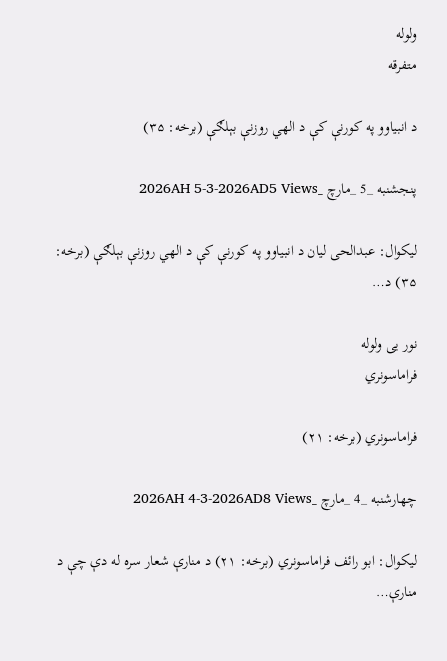ولوله
متفرقه

د انبیاوو په کورنې کې د الهي روزنې بېلګې (برخه: ۳۵)

پنجشنبه _5 _مارچ _2026AH 5-3-2026AD5 Views

لیکوال: عبدالحی لیان د انبیاوو په کورنې کې د الهي روزنې بېلګې (برخه: ۳۵) د…

نور یی ولوله
فراماسونري

فراماسونري (برخه: ۲۱)

چهارشنبه _4 _مارچ _2026AH 4-3-2026AD8 Views

ليکوال: ابو رائف فراماسونري (برخه: ۲۱) د منارې شعار سره له دې چې د منارې…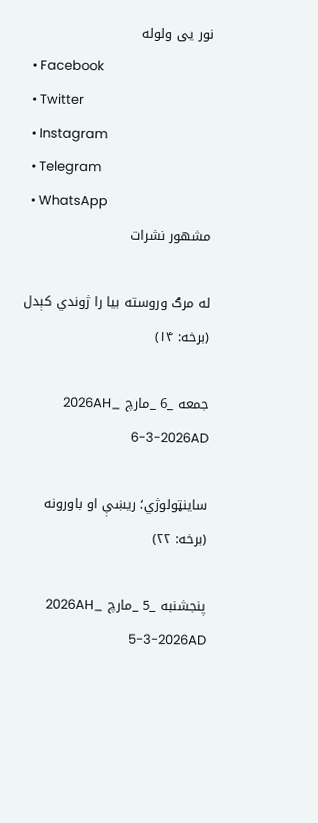نور یی ولوله
  • Facebook
  • Twitter
  • Instagram
  • Telegram
  • WhatsApp
مشهور نشرات

له مرګ وروسته بیا را ژوندي کېدل (برخه: ۱۴)

جمعه _6 _مارچ _2026AH 6-3-2026AD

ساینټولوژي؛ ریښې او باورونه (برخه: ۲۲)

پنجشنبه _5 _مارچ _2026AH 5-3-2026AD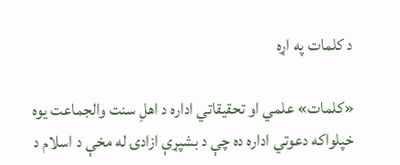د کلمات په اړه

«کلمات» علمي او تحقیقاتي اداره د اهلِ سنت والجماعت یوه خپلواکه دعوتي اداره ده چې د بشپړې ازادۍ له مخې د اسلام د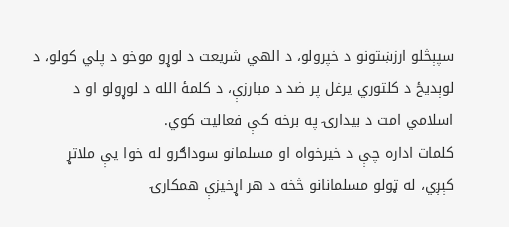سپېڅلو ارزښتونو د خپرولو، د الهي شریعت د لوړو موخو د پلي کولو، د لوېدیځ د کلتوري یرغل پر ضد د مبارزې، د کلمۀ الله د لوړولو او د اسلامي امت د بیدارۍ په برخه کې فعالیت کوي.
کلمات اداره چې د خیرخواه او مسلمانو سوداګرو له خوا یې ملاتړ کېږي، له ټولو مسلمانانو څخه د هر اړخیزې همکارۍ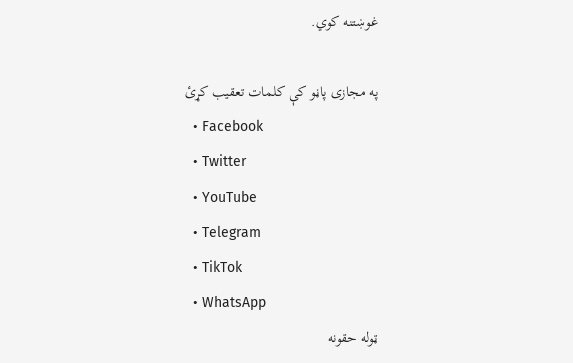غوښتنه کوي.

په مجازی پاڼو کې کلمات تعقیب کړئ
  • Facebook
  • Twitter
  • YouTube
  • Telegram
  • TikTok
  • WhatsApp
ټوله حقونه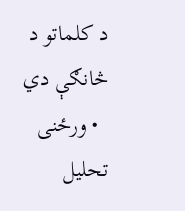د کلماتو د څانګې دي
  • ورځنی تحلیل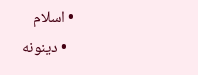• اسلام
  • دینونه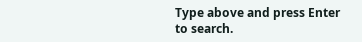Type above and press Enter to search.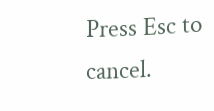Press Esc to cancel.